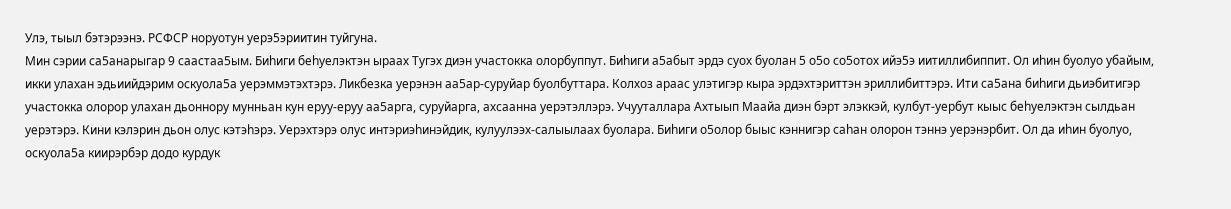Улэ, тыыл бэтэрээнэ. РСФСР норуотун уерэ5эриитин туйгуна.
Мин сэрии са5анарыгар 9 саастаа5ым. Биhиги беhуелэктэн ыраах Тугэх диэн участокка олорбуппут. Биhиги а5абыт эрдэ суох буолан 5 о5о со5отох ийэ5э иитиллибиппит. Ол иhин буолуо убайым, икки улахан эдьиийдэрим оскуола5а уерэммэтэхтэрэ. Ликбезка уерэнэн аа5ар-суруйар буолбуттара. Колхоз араас улэтигэр кыра эрдэхтэриттэн эриллибиттэрэ. Ити са5ана биhиги дьиэбитигэр участокка олорор улахан дьоннору мунньан кун еруу-еруу аа5арга, суруйарга, ахсаанна уерэтэллэрэ. Учууталлара Ахтыып Маайа диэн бэрт элэккэй, кулбут-уербут кыыс беhуелэктэн сылдьан уерэтэрэ. Кини кэлэрин дьон олус кэтэhэрэ. Уерэхтэрэ олус интэриэhинэйдик, кулуулээх-салыылаах буолара. Биhиги о5олор быыс кэннигэр саhан олорон тэннэ уерэнэрбит. Ол да иhин буолуо, оскуола5а киирэрбэр додо курдук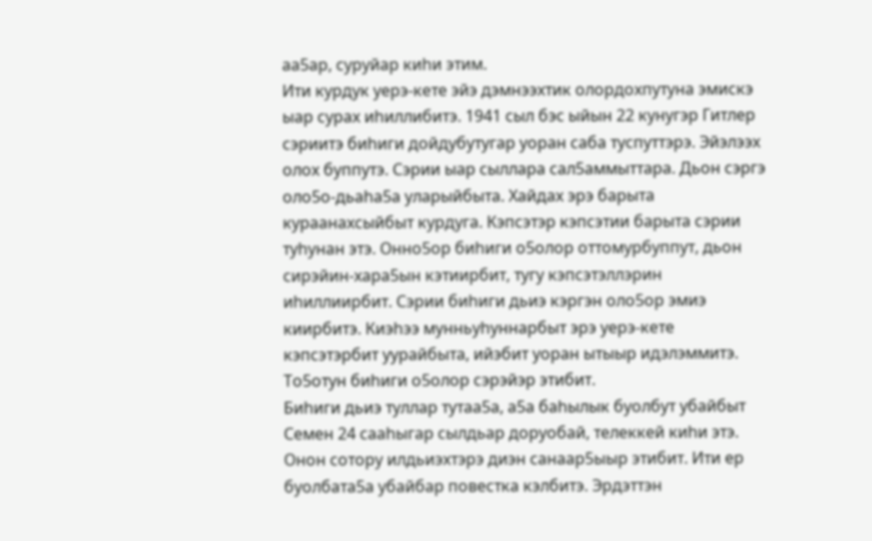аа5ар, суруйар киhи этим.
Ити курдук уерэ-кете эйэ дэмнээхтик олордохпутуна эмискэ ыар сурах иhиллибитэ. 1941 сыл бэс ыйын 22 кунугэр Гитлер сэриитэ биhиги дойдубутугар уоран саба туспуттэрэ. Эйэлээх олох буппутэ. Сэрии ыар сыллара сал5аммыттара. Дьон сэргэ оло5о-дьаhа5а уларыйбыта. Хайдах эрэ барыта кураанахсыйбыт курдуга. Кэпсэтэр кэпсэтии барыта сэрии туhунан этэ. Онно5ор биhиги о5олор оттомурбуппут, дьон сирэйин-хара5ын кэтиирбит, тугу кэпсэтэллэрин иhиллиирбит. Сэрии биhиги дьиэ кэргэн оло5ор эмиэ киирбитэ. Киэhээ мунньуhуннарбыт эрэ уерэ-кете кэпсэтэрбит уурайбыта, ийэбит уоран ытыыр идэлэммитэ. То5отун биhиги о5олор сэрэйэр этибит.
Биhиги дьиэ туллар тутаа5а, а5а баhылык буолбут убайбыт Семен 24 сааhыгар сылдьар доруобай, телеккей киhи этэ. Онон сотору илдьиэхтэрэ диэн санаар5ыыр этибит. Ити ер буолбата5а убайбар повестка кэлбитэ. Эрдэттэн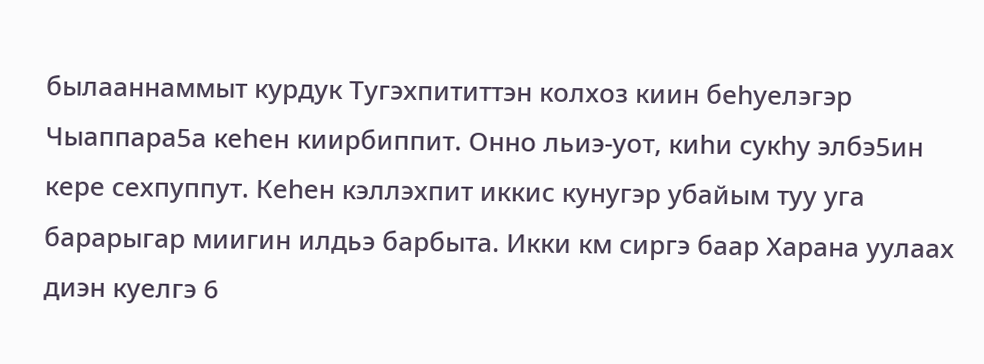былааннаммыт курдук Тугэхпититтэн колхоз киин беhуелэгэр Чыаппара5а кеhен киирбиппит. Онно льиэ-уот, киhи сукhу элбэ5ин кере сехпуппут. Кеhен кэллэхпит иккис кунугэр убайым туу уга барарыгар миигин илдьэ барбыта. Икки км сиргэ баар Харана уулаах диэн куелгэ 6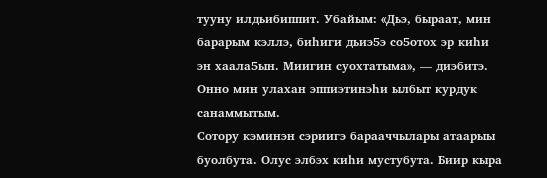тууну илдьибиппит. Убайым: «Дьэ, быраат, мин барарым кэллэ, биhиги дьиэ5э со5отох эр киhи эн хаала5ын. Миигин суохтатыма», — диэбитэ. Онно мин улахан эппиэтинэhи ылбыт курдук санаммытым.
Сотору кэминэн сэриигэ барааччылары атаарыы буолбута. Олус элбэх киhи мустубута. Биир кыра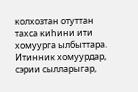колхозтан отуттан тахса киhини ити хомуурга ылбыттара. Итинник хомуурдар, сэрии сылларыгар,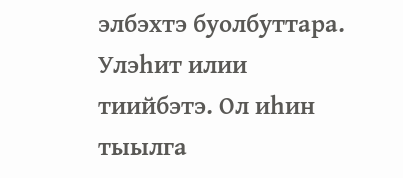элбэхтэ буолбуттара. Улэhит илии тиийбэтэ. Ол иhин тыылга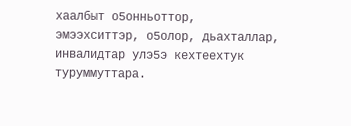хаалбыт о5онньоттор, эмээхситтэр, о5олор, дьахталлар, инвалидтар улэ5э кехтеехтук туруммуттара.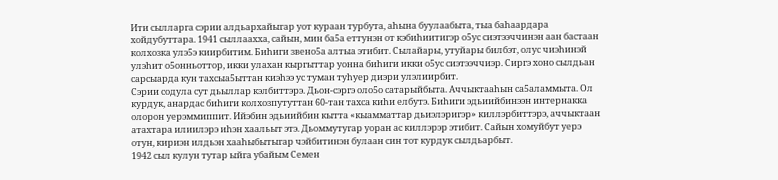Ити сылларга сэрии алдьархайыгар уот кураан турбута, аhына буулаабыта, тыа баhаардара хойдубуттара. 1941 сыллаахха, сайын, мин ба5а еттунэн от кэбиhиитигэр о5ус сиэтээччинэн аан бастаан колхозка улэ5э киирбитим. Биhиги звено5а алтыа этибит. Сылайары, утуйары билбэт, олус чиэhинэй улэhит о5онньоттор, икки улахан кыргыттар уонна биhиги икки о5ус сиэтээччиэр. Сиргэ хоно сылдьан сарсыарда кун тахсыа5ыттан киэhээ ус туман туhуер диэри улэлиирбит.
Сэрии содула сут дьыллар кэлбиттэрэ. Дьон-сэргэ оло5о сатарыйбыта. Аччыктааhын са5аламмыта. Ол курдук, анардас биhиги колхозпутуттан 60-тан тахса киhи елбутэ. Биhиги эдьиийбинээн интернакка олорон уерэммиппит. Ийэбин эдьиийбин кытта «кыамматтар дьиэлэригэр» киллэрбиттэрэ, аччыктаан атахтара илиилэрэ иhэн хаальыт этэ. Дьоммутугар уоран ас киллэрэр этибит. Сайын хомуйбут уерэ отун, кириэн илдьэн хааhыбытыгар чэйбитинэн булаан син тот курдук сылдьарбыт.
1942 сыл кулун тутар ыйга убайым Семен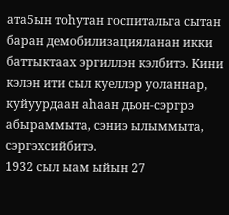ата5ын тоhутан госпитальга сытан баран демобилизацияланан икки баттыктаах эргиллэн кэлбитэ. Кини кэлэн ити сыл куеллэр уоланнар, куйуурдаан аhаан дьон-сэргрэ абыраммыта, сэниэ ылыммыта, сэргэхсийбитэ.
1932 сыл ыам ыйын 27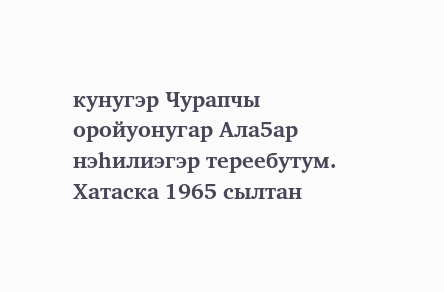кунугэр Чурапчы оройуонугар Ала5ар нэhилиэгэр тереебутум. Хатаска 1965 сылтан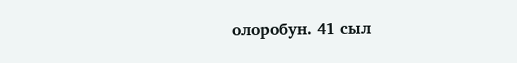олоробун. 41 сыл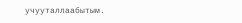учууталлаабытым.